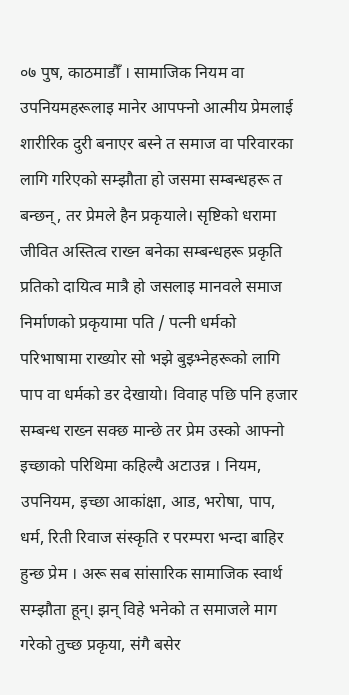०७ पुष, काठमाडौँ । सामाजिक नियम वा उपनियमहरूलाइ मानेर आपफ्नो आत्मीय प्रेमलाई शारीरिक दुरी बनाएर बस्ने त समाज वा परिवारका लागि गरिएको सम्झौता हो जसमा सम्बन्धहरू त बन्छन्, तर प्रेमले हैन प्रकृयाले। सृष्टिको धरामा जीवित अस्तित्व राख्न बनेका सम्बन्धहरू प्रकृति प्रतिको दायित्व मात्रै हो जसलाइ मानवले समाज निर्माणको प्रकृयामा पति / पत्नी धर्मको परिभाषामा राख्योर सो भझे बुझ्भ्नेहरूको लागि पाप वा धर्मको डर देखायो। विवाह पछि पनि हजार सम्बन्ध राख्न सक्छ मान्छे तर प्रेम उस्को आफ्नो इच्छाको परिथिमा कहिल्यै अटाउन्न । नियम, उपनियम, इच्छा आकांक्षा, आड, भरोषा, पाप, धर्म, रिती रिवाज संस्कृति र परम्परा भन्दा बाहिर हुन्छ प्रेम । अरू सब सांसारिक सामाजिक स्वार्थ सम्झौता हून्। झन् विहे भनेको त समाजले माग गरेको तुच्छ प्रकृया, संगै बसेर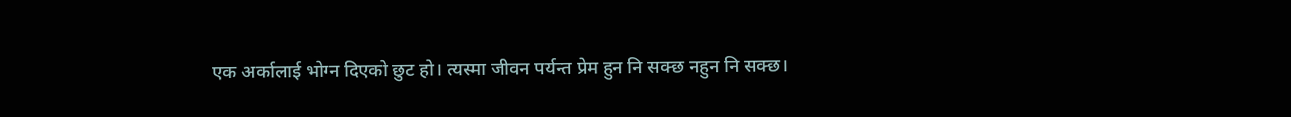एक अर्कालाई भोग्न दिएको छुट हो। त्यस्मा जीवन पर्यन्त प्रेम हुन नि सक्छ नहुन नि सक्छ।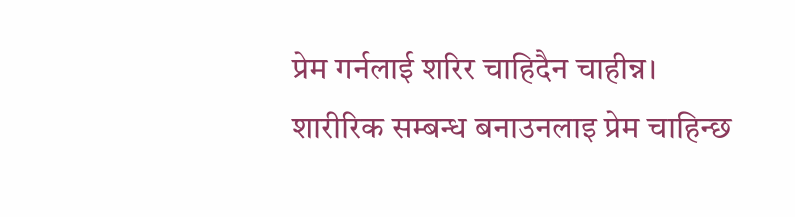प्रेम गर्नलाई शरिर चाहिदैन चाहीन्न। शारीरिक सम्बन्ध बनाउनलाइ प्रेम चाहिन्छ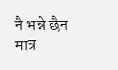नै भन्ने छैन मात्र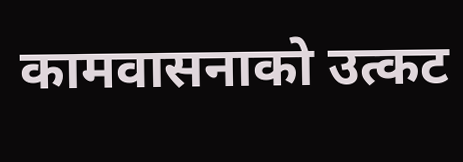कामवासनाको उत्कट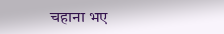चहाना भए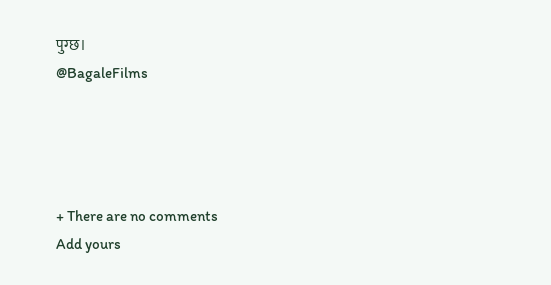पुग्छ।
@BagaleFilms




+ There are no comments
Add yours